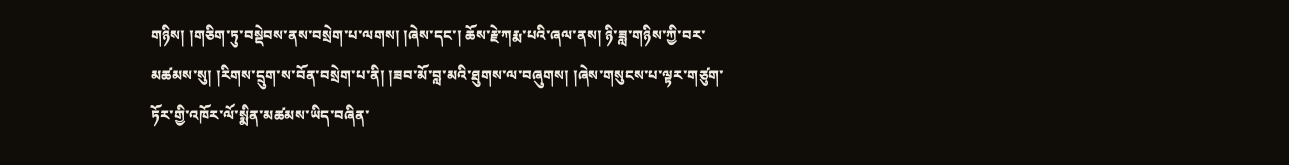གཉིས། །གཅིག་ཏུ་བསྡེབས་ནས་བསྲེག་པ་ལགས། །ཞེས་དང་། ཆོས་རྗེ་ཀརྨ་པའི་ཞལ་ནས། ཉི་ཟླ་གཉིས་ཀྱི་བར་མཚམས་སུ། །རིགས་དྲུག་ས་བོན་བསྲེག་པ་ནི། །ཟབ་མོ་བླ་མའི་ཐུགས་ལ་བཞུགས། །ཞེས་གསུངས་པ་ལྟར་གཙུག་ཏོར་གྱི་འཁོར་ལོ་སྨིན་མཚམས་ཡིད་བཞིན་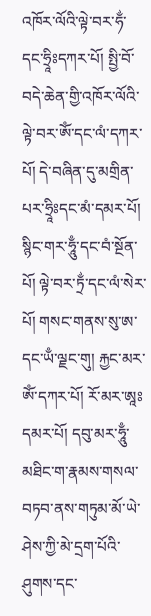འཁོར་ལོའི་ལྟེ་བར་ཧྂ་དང་ཧྲཱིཿདཀར་པོ། སྤྱི་བོ་བདེ་ཆེན་གྱི་འཁོར་ལོའི་ལྟེ་བར་ༀ་དང་ལཾ་དཀར་པོ། དེ་བཞིན་དུ་མགྲིན་པར་ཧྲཱིཿདང་མཾ་དམར་པོ། སྙིང་གར་ཧཱུྃ་དང་བཾ་སྔོན་པོ། ལྟེ་བར་ཏྲྂ་དང་ལཾ་སེར་པོ། གསང་གནས་སུ་ཨ་དང་ཡྃ་ལྗང་གུ། རྐྱང་མར་ༀ་དཀར་པོ། རོ་མར་ཨཱཿདམར་པོ། དབུ་མར་ཧཱུྃ་མཐིང་ག་རྣམས་གསལ་བཏབ་ནས་གཏུམ་མོ་ཡེ་ཤེས་ཀྱི་མེ་དྲག་པོའི་ཤུགས་དང་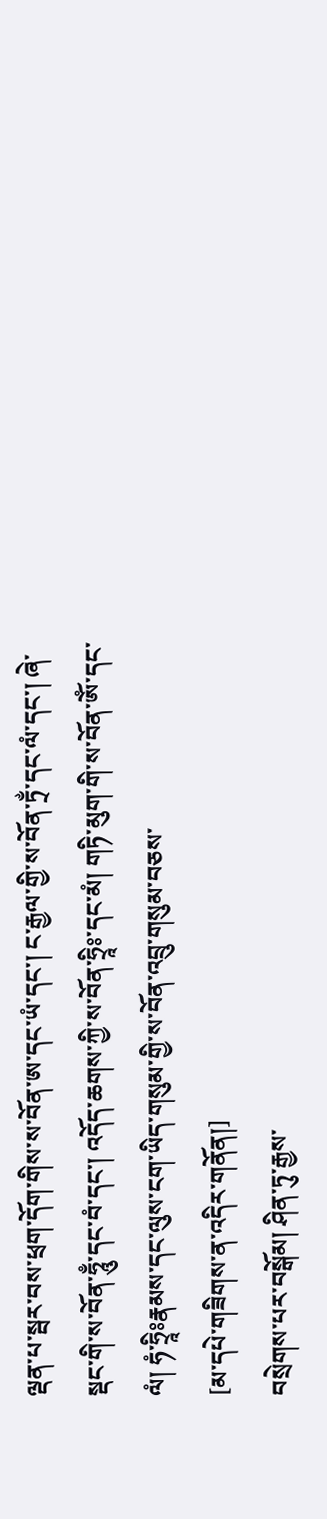ལྡན་པ་སྦར་བས་ཕྲག་དོག་གིས་ས་བོན་ཨ་དང་ཡཾ་དང་། ང་རྒྱལ་གྱི་ས་བོན་ཏྲྂ་དང་ལཾ་དང་། ཞེ་སྡང་གི་ས་བོན་ཧཱུྃ་དང་བཾ་དང་། འདོད་ཆགས་ཀྱི་ས་བོན་ཧྲཱིཿ་དང་མཾ། གཏི་མུག་གི་ས་བོན་ༀ་དང་ལཾ། ཧཾ་ཧྲཱིཿརྣམས་དང་ལུས་ངག་ཡིད་གསུམ་གྱི་ས་བོན་འབྲུ་གསུམ་བཅས་
[མ་དཔེ་གཟིགས་ན་འདིར་གནོན།]
བསྲེགས་པར་བསྒོམ། ཤིན་ཏུ་རྒྱས་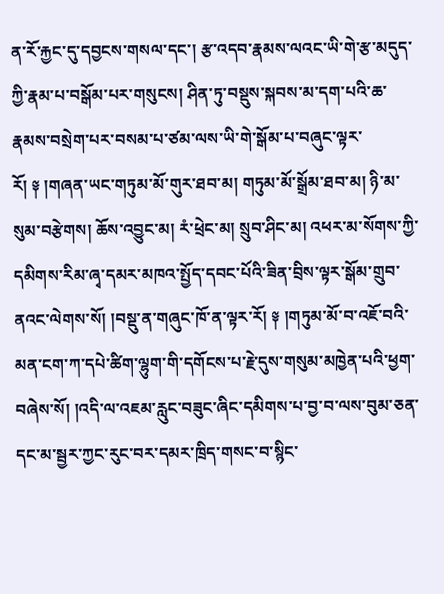ན་རོ་རྐྱང་དུ་དབྱངས་གསལ་དང་། རྩ་འདབ་རྣམས་ལའང་ཡི་གེ་རྩ་མདུད་ཀྱི་རྣམ་པ་བསྒོམ་པར་གསུངས། ཤིན་ཏུ་བསྡུས་སྐབས་མ་དག་པའི་ཆ་རྣམས་བསྲེག་པར་བསམ་པ་ཙམ་ལས་ཡི་གེ་སྒོམ་པ་བཞུང་ལྟར་རོ། ༈ །གཞན་ཡང་གཏུམ་མོ་གུར་ཐབ་མ། གཏུམ་མོ་སྒྲོམ་ཐབ་མ། ཉི་མ་སུམ་བརྩེགས། ཆོས་འབྱུང་མ། རཾ་ཕྲེང་མ། སྲུབ་ཤིང་མ། འཕར་མ་སོགས་ཀྱི་དམིགས་རིམ་ཞྭ་དམར་མཁའ་སྤྱོད་དབང་པོའི་ཟིན་བྲིས་ལྟར་སྒོམ་གྲུབ་ནའང་ལེགས་སོ། །བསྡུ་ན་གཞུང་ཁོ་ན་ལྟར་རོ། ༈ །གཏུམ་མོ་བ་འཇོ་བའི་མན་ངག་ཀ་དཔེ་ཚིག་ལྷུག་གི་དགོངས་པ་རྗེ་དུས་གསུམ་མཁྱེན་པའི་ཕྱག་བཞེས་སོ། །འདི་ལ་འཇམ་རླུང་བཟུང་ཞིང་དམིགས་པ་བྱ་བ་ལས་བུམ་ཅན་དང་མ་སྦྱར་ཀྱང་རུང་བར་དམར་ཁྲིད་གསང་བ་སྙིང་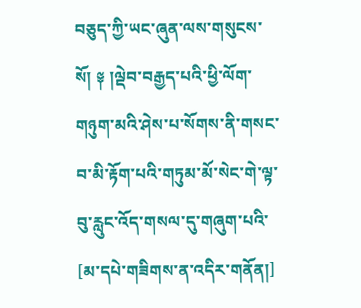བཅུད་ཀྱི་ཡང་ཞུན་ལས་གསུངས་སོ། ༈ །ལྡེབ་བརྒྱད་པའི་ཕྱི་ལོག་གཉུག་མའི་ཤེས་པ་སོགས་ནི་གསང་བ་མི་རྟོག་པའི་གཏུམ་མོ་སེང་གེ་ལྟ་བུ་རླུང་འོད་གསལ་དུ་གཞུག་པའི་
[མ་དཔེ་གཟིགས་ན་འདིར་གནོན།]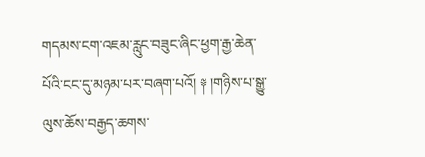གདམས་ངག་འཇམ་རླུང་བཟུང་ཞིང་ཕྱག་རྒྱ་ཆེན་པོའི་ངང་དུ་མཉམ་པར་བཞག་པའོ། ༈ །གཉིས་པ་སྒྱུ་ལུས་ཆོས་བརྒྱད་ཆགས་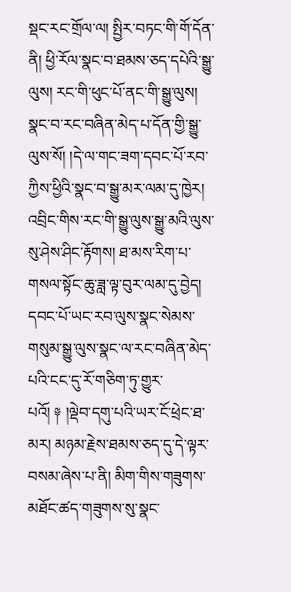སྡང་རང་གྲོལ་ལ། སྤྱིར་བཏང་གི་གོ་དོན་ནི། ཕྱི་རོལ་སྣང་བ་ཐམས་ཅད་དཔེའི་སྒྱུ་ལུས། རང་གི་ཕུང་པོ་ནང་གི་སྒྱུ་ལུས། སྣང་བ་རང་བཞིན་མེད་པ་དོན་གྱི་སྒྱུ་ལུས་སོ། །དེ་ལ་གང་ཟག་དབང་པོ་རབ་ཀྱིས་ཕྱིའི་སྣང་བ་སྒྱུ་མར་ལམ་དུ་ཁྱེར། འབྲིང་གིས་རང་གི་སྒྱུ་ལུས་སྒྱུ་མའི་ལུས་སུ་ཤེས་ཤིང་རྟོགས། ཐ་མས་རིག་པ་གསལ་སྟོང་ཆུ་ཟླ་ལྟ་བུར་ལམ་དུ་བྱེད། དབང་པོ་ཡང་རབ་ལུས་སྣང་སེམས་གསུམ་སྒྱུ་ལུས་སྣང་ལ་རང་བཞིན་མེད་པའི་ངང་དུ་རོ་གཅིག་ཏུ་གྱུར་པའོ། ༈ །ལྡེབ་དགུ་པའི་ཡར་ངོ་ཕྲེང་ཐ་མར། མཉམ་རྗེས་ཐམས་ཅད་དུ་དེ་ལྟར་བསམ་ཞེས་པ་ནི། མིག་གིས་གཟུགས་མཐོང་ཚད་གཟུགས་སུ་སྣང་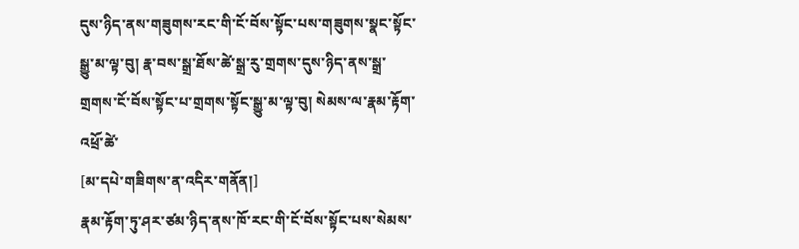དུས་ཉིད་ནས་གཟུགས་རང་གི་ངོ་བོས་སྟོང་པས་གཟུགས་སྣང་སྟོང་སྒྱུ་མ་ལྟ་བུ། རྣ་བས་སྒྲ་ཐོས་ཚེ་སྒྲ་རུ་གྲགས་དུས་ཉིད་ནས་སྒྲ་གྲགས་ངོ་བོས་སྟོང་པ་གྲགས་སྟོང་སྒྱུ་མ་ལྟ་བུ། སེམས་ལ་རྣམ་རྟོག་འཕྲོ་ཚེ་
[མ་དཔེ་གཟིགས་ན་འདིར་གནོན།]
རྣམ་རྟོག་ཏུ་ཤར་ཙམ་ཉིད་ནས་ཁོ་རང་གི་ངོ་བོས་སྟོང་པས་སེམས་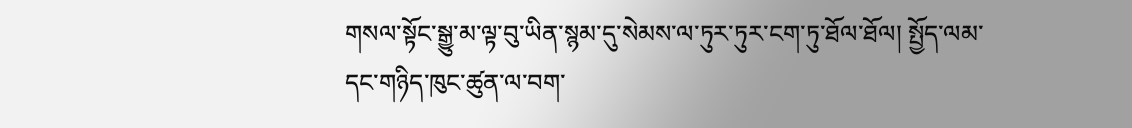གསལ་སྟོང་སྒྱུ་མ་ལྟ་བུ་ཡིན་སྙམ་དུ་སེམས་ལ་ཏུར་ཏུར་ངག་ཏུ་ཐོལ་ཐོལ། སྤྱོད་ལམ་དང་གཉིད་ཁུང་ཚུན་ལ་བག་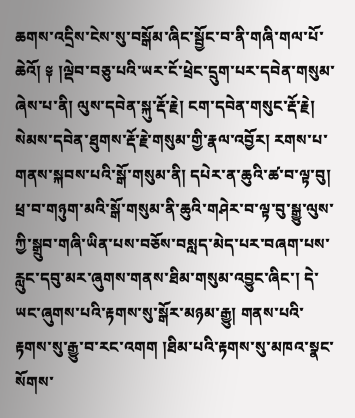ཆགས་འདྲིས་ངེས་སུ་བསྒོམ་ཞིང་སྦྱོང་བ་ནི་གཞི་གལ་པོ་ཆེའོ། ༈ །ལྡེབ་བཅུ་པའི་ཡར་ངོ་ཕྲེང་དྲུག་པར་དབེན་གསུམ་ཞེས་པ་ནི། ལུས་དབེན་སྐུ་རྡོ་རྗེ། ངག་དབེན་གསུང་རྡོ་རྗེ། སེམས་དབེན་ཐུགས་རྡོ་རྗེ་གསུམ་གྱི་རྣལ་འབྱོར། རགས་པ་གནས་སྐབས་པའི་སྒོ་གསུམ་ནི། དཔེར་ན་ཆུའི་ཚ་བ་ལྟ་བུ། ཕྲ་བ་གཉུག་མའི་སྒོ་གསུམ་ནི་ཆུའི་གཤེར་བ་ལྟ་བུ་སྒྱུ་ལུས་ཀྱི་སྒྲུབ་གཞི་ཡིན་པས་བཅོས་བསླད་མེད་པར་བཞག་པས་རླུང་དབུ་མར་ཞུགས་གནས་ཐིམ་གསུམ་འབྱུང་ཞིང་། དེ་ཡང་ཞུགས་པའི་རྟགས་སུ་སྒོར་མཉམ་རྒྱུ། གནས་པའི་རྟགས་སུ་རྒྱུ་བ་རང་འགག །ཐིམ་པའི་རྟགས་སུ་མཁའ་སྣང་སོགས་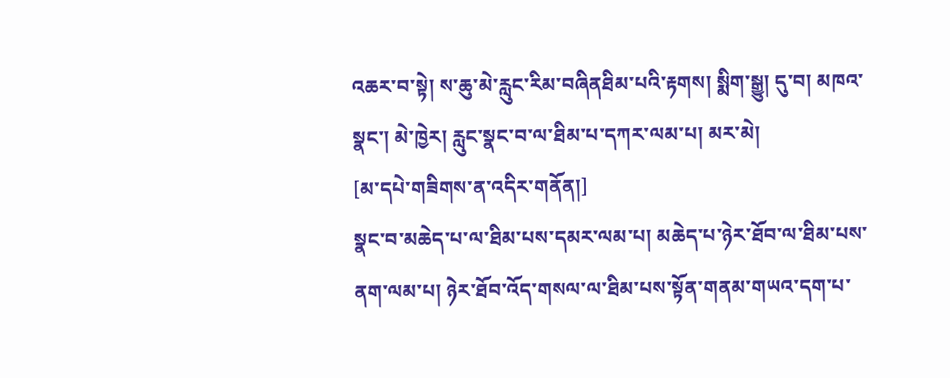འཆར་བ་སྟེ། ས་ཆུ་མེ་རླུང་རིམ་བཞིནཐིམ་པའི་རྟགས། སྨིག་སྒྱུ། དུ་བ། མཁའ་སྣང་། མེ་ཁྱེར། རླུང་སྣང་བ་ལ་ཐིམ་པ་དཀར་ལམ་པ། མར་མེ།
[མ་དཔེ་གཟིགས་ན་འདིར་གནོན།]
སྣང་བ་མཆེད་པ་ལ་ཐིམ་པས་དམར་ལམ་པ། མཆེད་པ་ཉེར་ཐོབ་ལ་ཐིམ་པས་ནག་ལམ་པ། ཉེར་ཐོབ་འོད་གསལ་ལ་ཐིམ་པས་སྟོན་གནམ་གཡའ་དག་པ་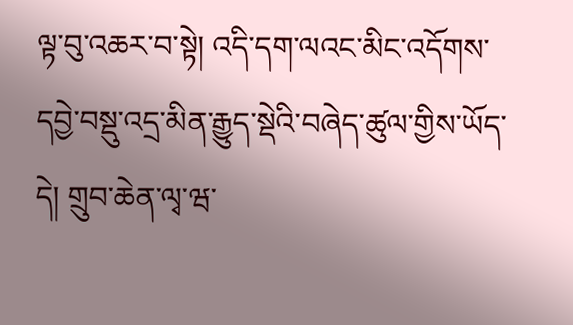ལྟ་བུ་འཆར་བ་སྟེ། འདི་དག་ལའང་མིང་འདོགས་དབྱེ་བསྡུ་འདྲ་མིན་རྒྱུད་སྡེའི་བཞེད་ཚུལ་གྱིས་ཡོད་དེ། གྲུབ་ཆེན་ལྭ་ཝ་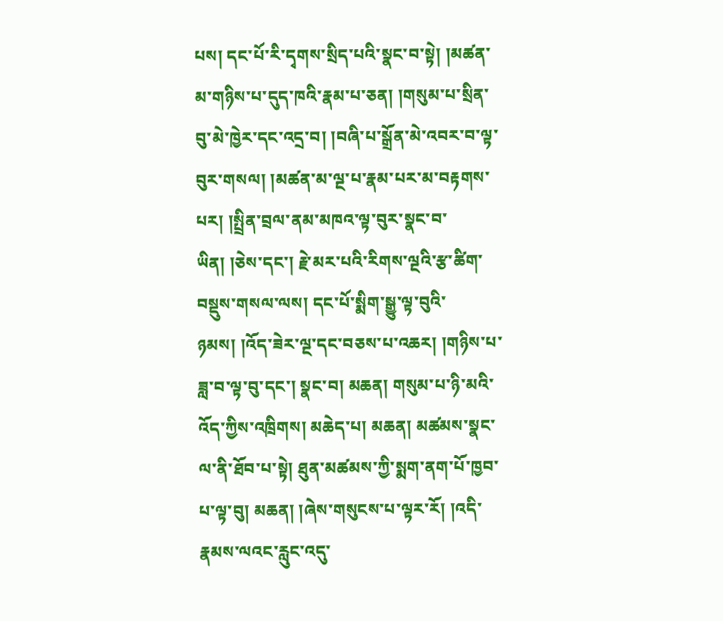པས། དང་པོ་རི་དྭགས་སྲིད་པའི་སྣང་བ་སྟེ། །མཚན་མ་གཉིས་པ་དུད་ཁའི་རྣམ་པ་ཅན། །གསུམ་པ་སྲིན་བུ་མེ་ཁྱེར་དང་འདྲ་བ། །བཞི་པ་སྒྲོན་མེ་འབར་བ་ལྟ་བུར་གསལ། །མཚན་མ་ལྔ་པ་རྣམ་པར་མ་བརྟགས་པར། །སྤྲིན་བྲལ་ནམ་མཁའ་ལྟ་བུར་སྣང་བ་ཡིན། །ཅེས་དང་། རྗེ་མར་པའི་རིགས་ལྔའི་རྩ་ཚིག་བསྡུས་གསལ་ལས། དང་པོ་སྨིག་སྒྱུ་ལྟ་བུའི་ཉམས། །འོད་ཟེར་ལྔ་དང་བཅས་པ་འཆར། །གཉིས་པ་ཟླ་བ་ལྟ་བུ་དང་། སྣང་བ། མཆན། གསུམ་པ་ཉི་མའི་འོད་ཀྱིས་འཁྲིགས། མཆེད་པ། མཆན། མཚམས་སྣང་ལ་ནི་ཐོབ་པ་སྟེ། ཐུན་མཚམས་ཀྱི་སྨག་ནག་པོ་ཁྱབ་པ་ལྟ་བུ། མཆན། །ཞེས་གསུངས་པ་ལྟར་རོ། །འདི་རྣམས་ལའང་རླུང་འདུ་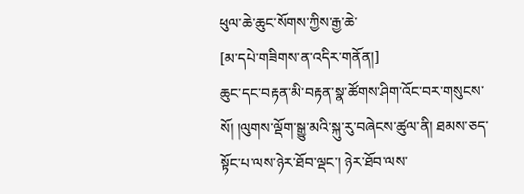ཕུལ་ཆེ་ཆུང་སོགས་ཀྱིས་རྒྱ་ཆེ་
[མ་དཔེ་གཟིགས་ན་འདིར་གནོན།]
ཆུང་དང་བརྟན་མི་བརྟན་སྣ་ཚོགས་ཤིག་འོང་བར་གསུངས་སོ། །ལུགས་ལྡོག་སྒྱུ་མའི་སྐུ་རུ་བཞེངས་ཚུལ་ནི། ཐམས་ཅད་སྟོང་པ་ལས་ཉེར་ཐོབ་ལྡང་། ཉེར་ཐོབ་ལས་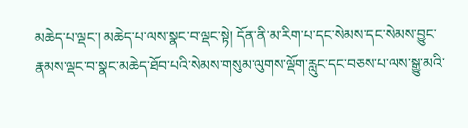མཆེད་པ་ལྡང་། མཆེད་པ་ལས་སྣང་བ་ལྡང་སྟེ། དོན་ནི་མ་རིག་པ་དང་སེམས་དང་སེམས་བྱུང་རྣམས་ལྡང་བ་སྣང་མཆེད་ཐོབ་པའི་སེམས་གསུམ་ལུགས་ལྡོག་རླུང་དང་བཅས་པ་ལས་སྒྱུ་མའི་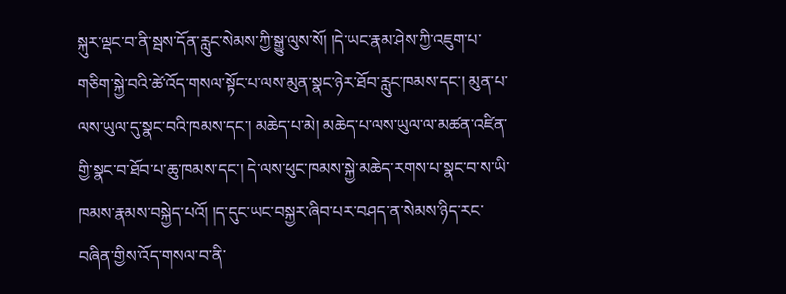སྐུར་ལྡང་བ་ནི་སྦས་དོན་རླུང་སེམས་ཀྱི་སྒྱུ་ལུས་སོ། །དེ་ཡང་རྣམ་ཤེས་ཀྱི་འཇུག་པ་གཅིག་སྐྱེ་བའི་ཚེ་འོད་གསལ་སྟོང་པ་ལས་མུན་སྣང་ཉེར་ཐོབ་རླུང་ཁམས་དང་། མུན་པ་ལས་ཡུལ་དུ་སྣང་བའི་ཁམས་དང་། མཆེད་པ་མེ། མཆེད་པ་ལས་ཡུལ་ལ་མཚན་འཛིན་གྱི་སྣང་བ་ཐོབ་པ་ཆུ་ཁམས་དང་། དེ་ལས་ཕུང་ཁམས་སྐྱེ་མཆེད་རགས་པ་སྣང་བ་ས་ཡི་ཁམས་རྣམས་བསྐྱེད་པའོ། །ད་དུང་ཡང་བསྐྱར་ཞིབ་པར་བཤད་ན་སེམས་ཉིད་རང་བཞིན་གྱིས་འོད་གསལ་བ་ནི་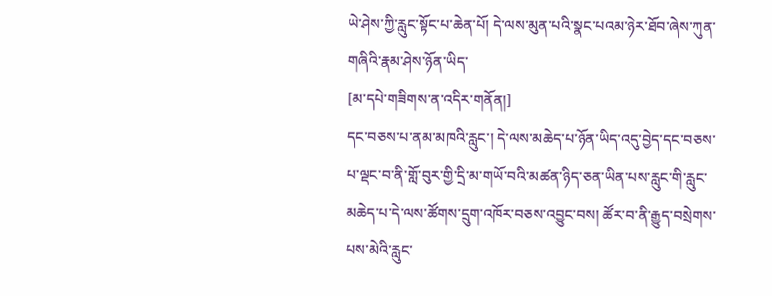ཡེ་ཤེས་ཀྱི་རླུང་སྟོང་པ་ཆེན་པོ། དེ་ལས་མུན་པའི་སྣང་པའམ་ཉེར་ཐོབ་ཞེས་ཀུན་གཞིའི་རྣམ་ཤེས་ཉོན་ཡིད་
[མ་དཔེ་གཟིགས་ན་འདིར་གནོན།]
དང་བཅས་པ་ནམ་མཁའི་རླུང་། དེ་ལས་མཆེད་པ་ཉོན་ཡིད་འདུ་བྱེད་དང་བཅས་པ་ལྡང་བ་ནི་གློ་བུར་གྱི་དྲི་མ་གཡོ་བའི་མཚན་ཉིད་ཅན་ཡིན་པས་རླུང་གི་རླུང་མཆེད་པ་དེ་ལས་ཚོགས་དྲུག་འཁོར་བཅས་འབྱུང་བས། ཚོར་བ་ནི་རྒྱུད་བསྲེགས་པས་མེའི་རླུང་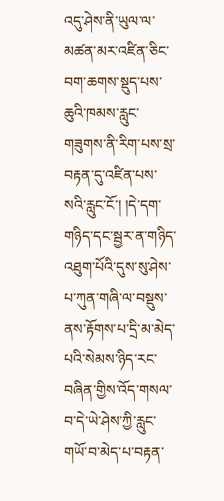འདུ་ཤེས་ནི་ཡུལ་ལ་མཚན་མར་འཛིན་ཅིང་བག་ཆགས་སྡུད་པས་ཆུའི་ཁམས་རླུང་གཟུགས་ནི་རིག་པས་སྲ་བརྟན་དུ་འཛིན་པས་སའི་རླུང་ངོ་། །དེ་དག་གཉིད་དང་སྦྱར་ན་གཉིད་འཐུག་པོའི་དུས་སུ་ཤེས་པ་ཀུན་གཞི་ལ་བསྡུས་ནས་རྟོགས་པ་དྲི་མ་མེད་པའི་སེམས་ཉིད་རང་བཞིན་གྱིས་འོད་གསལ་བ་དེ་ཡེ་ཤེས་ཀྱི་རླུང་གཡོ་བ་མེད་པ་བརྟན་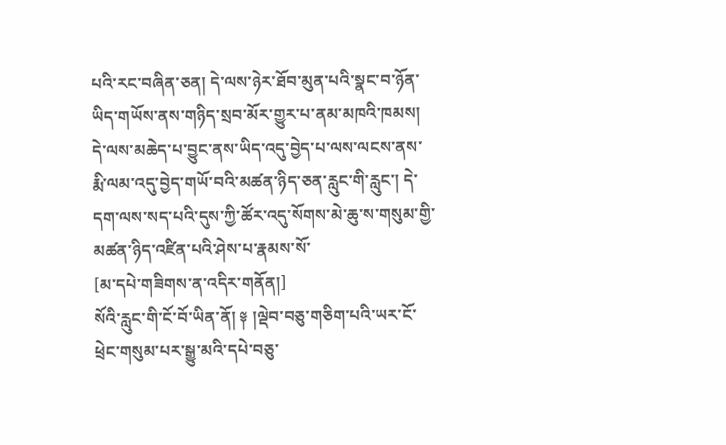པའི་རང་བཞིན་ཅན། དེ་ལས་ཉེར་ཐོབ་མུན་པའི་སྣང་བ་ཉོན་ཡིད་གཡོས་ནས་གཉིད་སྲབ་མོར་གྱུར་པ་ནམ་མཁའི་ཁམས། དེ་ལས་མཆེད་པ་བྱུང་ནས་ཡིད་འདུ་བྱེད་པ་ལས་ལངས་ནས་རྨི་ལམ་འདུ་བྱེད་གཡོ་བའི་མཚན་ཉིད་ཅན་རླུང་གི་རླུང་། དེ་དག་ལས་སད་པའི་དུས་ཀྱི་ཚོར་འདུ་སོགས་མེ་ཆུ་ས་གསུམ་གྱི་མཚན་ཉིད་འཛིན་པའི་ཤེས་པ་རྣམས་སོ་
[མ་དཔེ་གཟིགས་ན་འདིར་གནོན།]
སོའི་རླུང་གི་ངོ་བོ་ཡིན་ནོ། ༈ །ལྡེབ་བཅུ་གཅིག་པའི་ཡར་ངོ་ཕྲེང་གསུམ་པར་སྒྱུ་མའི་དཔེ་བཅུ་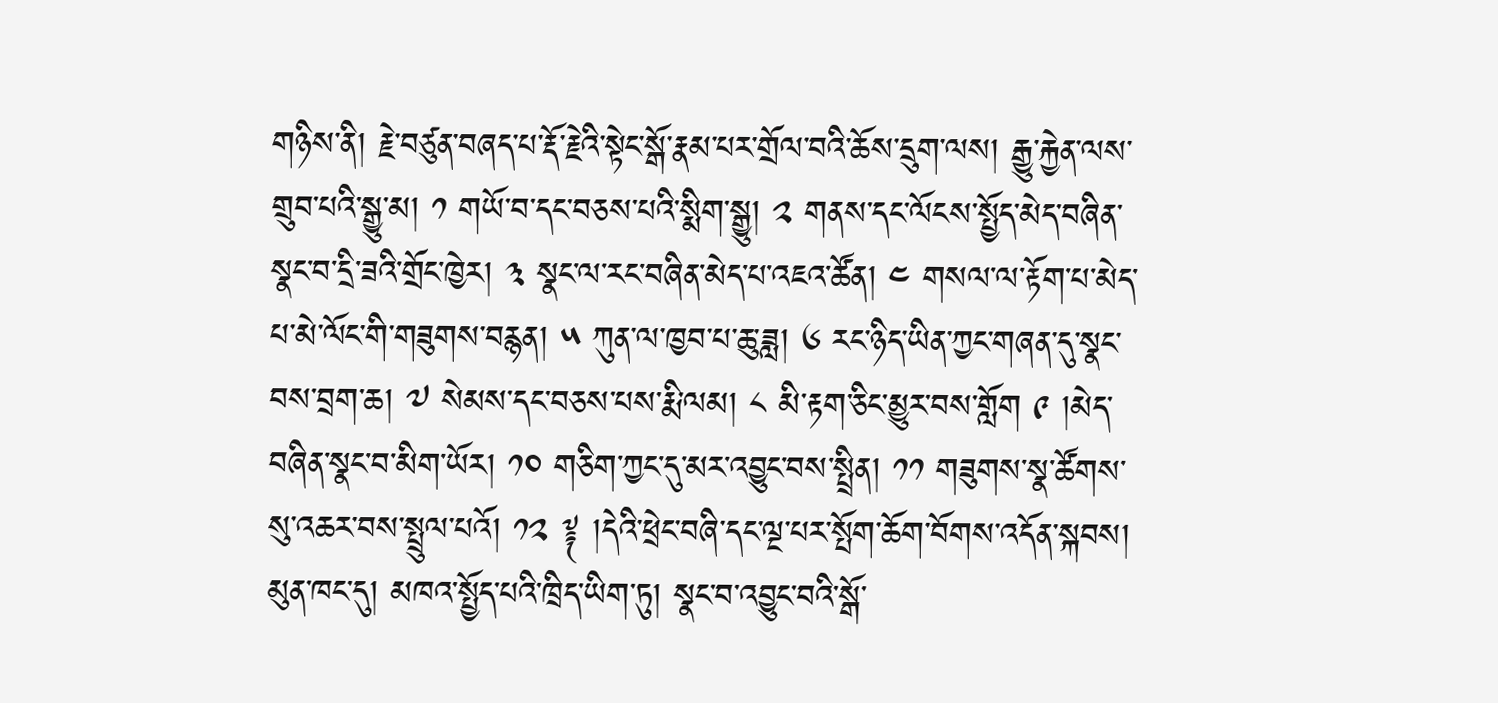གཉིས་ནི། རྗེ་བཙུན་བཞད་པ་རྡོ་རྗེའི་སྟེང་སྒོ་རྣམ་པར་གྲོལ་བའི་ཆོས་དྲུག་ལས། རྒྱུ་རྐྱེན་ལས་གྲུབ་པའི་སྒྱུ་མ། ༡ གཡོ་བ་དང་བཅས་པའི་སྨིག་སྒྱུ། ༢ གནས་དང་ལོངས་སྤྱོད་མེད་བཞིན་སྣང་བ་དྲི་ཟའི་གྲོང་ཁྱེར། ༣ སྣང་ལ་རང་བཞིན་མེད་པ་འཇའ་ཚོན། ༤ གསལ་ལ་རྟོག་པ་མེད་པ་མེ་ལོང་གི་གཟུགས་བརྙན། ༥ ཀུན་ལ་ཁྱབ་པ་ཆུ་ཟླ། ༦ རང་ཉིད་ཡིན་ཀྱང་གཞན་དུ་སྣང་བས་བྲག་ཆ། ༧ སེམས་དང་བཅས་པས་རྨི་ལམ། ༨ མི་རྟག་ཅིང་མྱུར་བས་གློག ༩ །མེད་བཞིན་སྣང་བ་མིག་ཡོར། ༡༠ གཅིག་ཀྱང་དུ་མར་འབྱུང་བས་སྤྲིན། ༡༡ གཟུགས་སྣ་ཚོགས་སུ་འཆར་བས་སྤྲུལ་པའོ། ༡༢ ༈ །དེའི་ཕྲེང་བཞི་དང་ལྔ་པར་སྤོག་ཆོག་བོགས་འདོན་སྐབས། མུན་ཁང་དུ། མཁའ་སྤྱོད་པའི་ཁྲིད་ཡིག་ཏུ། སྣང་བ་འབྱུང་བའི་སྒོ་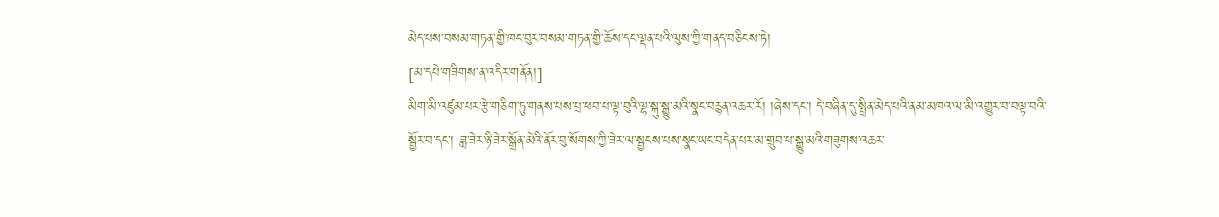མེད་པས་བསམ་གཏན་གྱི་ཁང་བུར་བསམ་གཏན་གྱི་ཆོས་དང་ལྡན་པའི་ལུས་ཀྱི་གནད་བཅིངས་ཏེ།
[མ་དཔེ་གཟིགས་ན་འདིར་གནོན།]
མིག་མི་འཛུམ་པར་རྩེ་གཅིག་ཏུ་གནས་པས་པྲ་ཕབ་པ་ལྟ་བུའི་ལྷ་སྐུ་སྒྱུ་མའི་སྣང་བརྙན་འཆར་རོ། །ཞེས་དང་། དེ་བཞིན་དུ་སྤྲིན་མེད་པའི་ནམ་མཁའ་ལ་མི་འགྱུར་བ་བལྟ་བའི་སྦྱོར་བ་དང་། ཟླ་ཟེར་ཉི་ཟེར་སྒྲོན་མེའི་ནོར་བུ་སོགས་ཀྱི་ཟེར་ལ་སྦྱངས་པས་སྣང་ཡང་བདེན་པར་མ་གྲུབ་པ་སྒྱུ་མའི་གཟུགས་འཆར་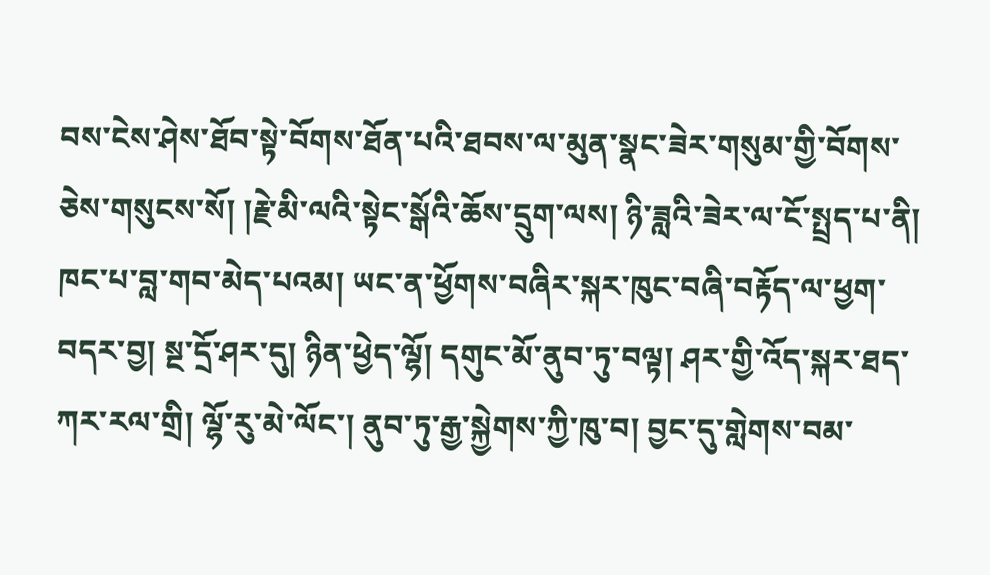བས་ངེས་ཤེས་ཐོབ་སྟེ་བོགས་ཐོན་པའི་ཐབས་ལ་མུན་སྣང་ཟེར་གསུམ་གྱི་བོགས་ཅེས་གསུངས་སོ། །རྗེ་མི་ལའི་སྟེང་སྒོའི་ཆོས་དྲུག་ལས། ཉི་ཟླའི་ཟེར་ལ་ངོ་སྤྲད་པ་ནི། ཁང་པ་བླ་གབ་མེད་པའམ། ཡང་ན་ཕྱོགས་བཞིར་སྐར་ཁུང་བཞི་བརྟོད་ལ་ཕྱག་བདར་བྱ། སྔ་དྲོ་ཤར་དུ། ཉིན་ཕྱེད་ལྷོ། དགུང་མོ་ནུབ་ཏུ་བལྟ། ཤར་གྱི་འོད་སྐར་ཐད་ཀར་རལ་གྲི། ལྷོ་རུ་མེ་ལོང་། ནུབ་ཏུ་རྒྱ་སྐྱེགས་ཀྱི་ཁུ་བ། བྱང་དུ་གླེགས་བམ་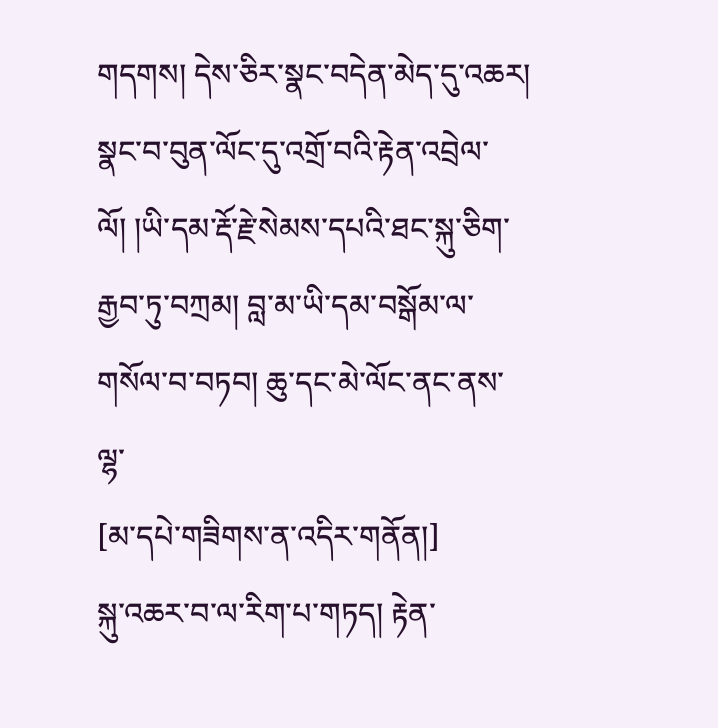གདགས། དེས་ཅིར་སྣང་བདེན་མེད་དུ་འཆར། སྣང་བ་བུན་ལོང་དུ་འགྲོ་བའི་རྟེན་འབྲེལ་ལོ། །ཡི་དམ་རྡོ་རྗེ་སེམས་དཔའི་ཐང་སྐུ་ཅིག་རྒྱབ་ཏུ་བཀྲམ། བླ་མ་ཡི་དམ་བསྒོམ་ལ་གསོལ་བ་བཏབ། ཆུ་དང་མེ་ལོང་ནང་ནས་ལྷ་
[མ་དཔེ་གཟིགས་ན་འདིར་གནོན།]
སྐུ་འཆར་བ་ལ་རིག་པ་གཏད། རྟེན་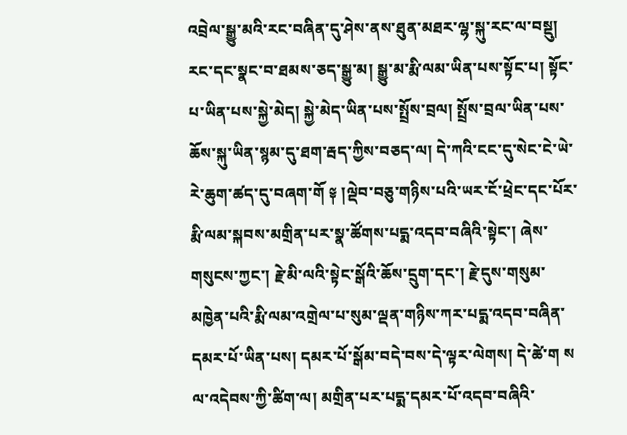འབྲེལ་སྒྱུ་མའི་རང་བཞིན་དུ་ཤེས་ནས་ཐུན་མཐར་ལྷ་སྐུ་རང་ལ་བསྡུ། རང་དང་སྣང་བ་ཐམས་ཅད་སྒྱུ་མ། སྒྱུ་མ་རྨི་ལམ་ཡིན་པས་སྟོང་པ། སྟོང་པ་ཡིན་པས་སྐྱེ་མེད། སྐྱེ་མེད་ཡིན་པས་སྤྲོས་བྲལ། སྤྲོས་བྲལ་ཡིན་པས་ཆོས་སྐུ་ཡིན་སྙམ་དུ་ཐག་རྦད་ཀྱིས་བཅད་ལ། དེ་ཀའི་ངང་དུ་སེང་ངེ་ཡེ་རེ་ཆུག་ཚད་དུ་བཞག་གོ ༈ །ལྡེབ་བཅུ་གཉིས་པའི་ཡར་ངོ་ཕྲེང་དང་པོར་རྨི་ལམ་སྐབས་མགྲིན་པར་སྣ་ཚོགས་པདྨ་འདབ་བཞིའི་སྟེང་། ཞེས་གསུངས་ཀྱང་། རྗེ་མི་ལའི་སྟེང་སྒོའི་ཆོས་དྲུག་དང་། རྗེ་དུས་གསུམ་མཁྱེན་པའི་རྨི་ལམ་འགྲེལ་པ་སུམ་ལྡན་གཉིས་ཀར་པདྨ་འདབ་བཞིན་དམར་པོ་ཡིན་པས། དམར་པོ་སྒོམ་བདེ་བས་དེ་ལྟར་ལེགས། དེ་ཚེ་ག ས ལ་འདེབས་ཀྱི་ཚིག་ལ། མགྲིན་པར་པདྨ་དམར་པོ་འདབ་བཞིའི་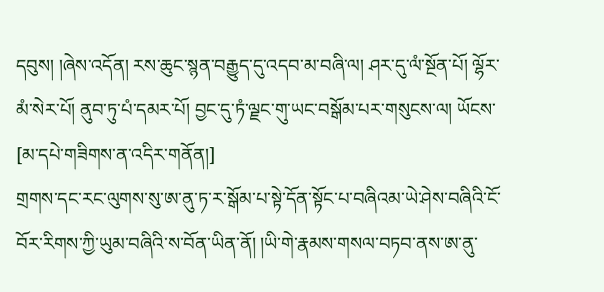དབུས། །ཞེས་འདོན། རས་ཆུང་སྙན་བརྒྱུད་དུ་འདབ་མ་བཞི་ལ། ཤར་དུ་ལཾ་སྔོན་པོ། ལྷོར་མཾ་སེར་པོ། ནུབ་ཏུ་པཾ་དམར་པོ། བྱང་དུ་ཏཾ་ལྗང་གུ་ཡང་བསྒོམ་པར་གསུངས་ལ། ཡོངས་
[མ་དཔེ་གཟིགས་ན་འདིར་གནོན།]
གྲགས་དང་རང་ལུགས་སུ་ཨ་ནུ་ཏ་ར་སྒོམ་པ་སྟེ་དོན་སྟོང་པ་བཞིའམ་ཡེ་ཤེས་བཞིའི་ངོ་བོར་རིགས་ཀྱི་ཡུམ་བཞིའི་ས་བོན་ཡིན་ནོ། །ཡི་གེ་རྣམས་གསལ་བཏབ་ནས་ཨ་ནུ་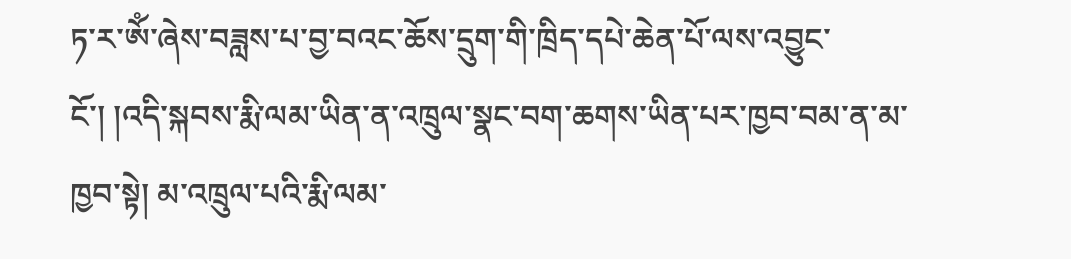ཏ་ར་ༀ་ཞེས་བཟླས་པ་བྱ་བའང་ཆོས་དྲུག་གི་ཁྲིད་དཔེ་ཆེན་པོ་ལས་འབྱུང་ངོ་། །འདི་སྐབས་རྨི་ལམ་ཡིན་ན་འཁྲུལ་སྣང་བག་ཆགས་ཡིན་པར་ཁྱབ་བམ་ན་མ་ཁྱབ་སྟེ། མ་འཁྲུལ་པའི་རྨི་ལམ་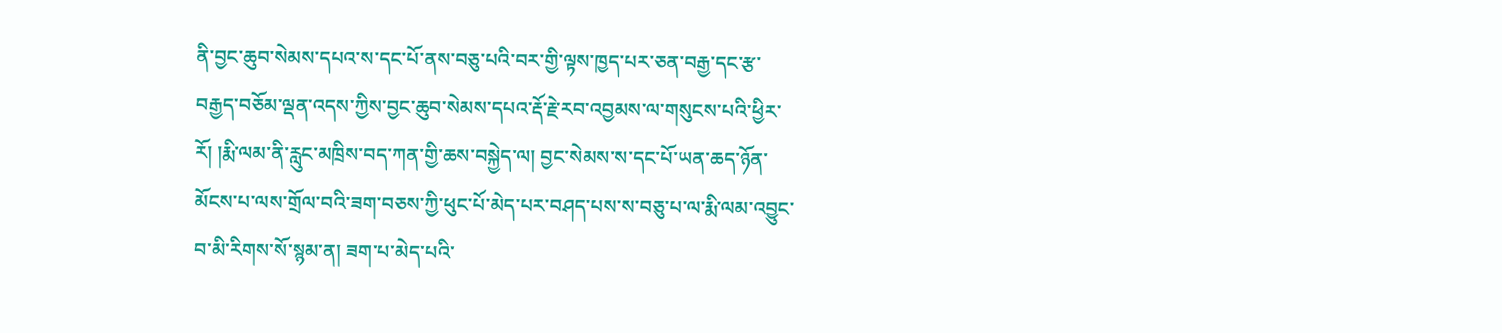ནི་བྱང་ཆུབ་སེམས་དཔའ་ས་དང་པོ་ནས་བཅུ་པའི་བར་གྱི་ལྟས་ཁྱད་པར་ཅན་བརྒྱ་དང་རྩ་བརྒྱད་བཅོམ་ལྡན་འདས་ཀྱིས་བྱང་ཆུབ་སེམས་དཔའ་རྡོ་རྗེ་རབ་འབྱམས་ལ་གསུངས་པའི་ཕྱིར་རོ། །རྨི་ལམ་ནི་རླུང་མཁྲིས་བད་ཀན་གྱི་ཆས་བསྐྱེད་ལ། བྱང་སེམས་ས་དང་པོ་ཡན་ཆད་ཉོན་མོངས་པ་ལས་གྲོལ་བའི་ཟག་བཅས་ཀྱི་ཕུང་པོ་མེད་པར་བཤད་པས་ས་བཅུ་པ་ལ་རྨི་ལམ་འབྱུང་བ་མི་རིགས་སོ་སྙམ་ན། ཟག་པ་མེད་པའི་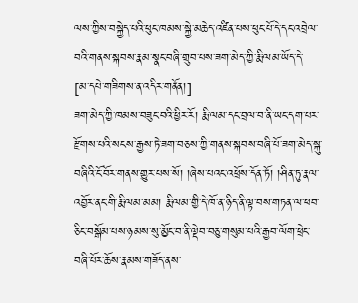ལས་ཀྱིས་བསྐྱེད་པའི་ཕུང་ཁམས་སྐྱེ་མཆེད་འཛིན་པས་ཕུང་པོ་དེ་དང་འབྲེལ་བའི་གནས་སྐབས་རྣམ་སྣང་བཞི་གྲུབ་པས་ཟག་མེད་ཀྱི་རྨི་ལམ་ཡོད་དེ་
[མ་དཔེ་གཟིགས་ན་འདིར་གནོན།]
ཟག་མེད་ཀྱི་ཁམས་བཟུང་བའི་ཕྱིར་རོ། རྨི་ལམ་དང་བྲལ་བ་ནི་ཡང་དག་པར་རྫོགས་པའི་སངས་རྒྱས་ཏེ་ཟག་བཅས་ཀྱི་གནས་སྐབས་བཞི་པོ་ཟག་མེད་སྐུ་བཞིའི་ངོ་བོར་གནས་གྱུར་པས་སོ། །ཞེས་པའང་འཕྲོས་དོན་ཏོ། །ཤིན་ཏུ་རྣལ་འབྱོར་ནང་གི་རྨི་ལམ་མམ། རྨི་ལམ་གྱི་དེ་ཁོ་ན་ཉིད་ནི་ལྟ་བས་གཏན་ལ་ཕབ་ཅིང་བསྒོམ་པས་ཉམས་སུ་མྱོང་བ་ནི་ལྡེབ་བཅུ་གསུམ་པའི་རྒྱབ་ལོག་ཕྲེང་བཞི་པོར་ཆོས་རྣམས་གཟོད་ནས་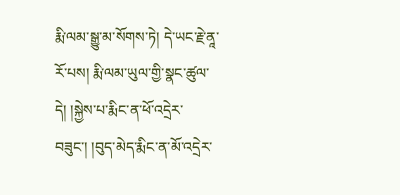རྨི་ལམ་སྒྱུ་མ་སོགས་ཏེ། དེ་ཡང་རྗེ་ནཱ་རོ་པས། རྨི་ལམ་ཡུལ་གྱི་སྣང་ཚུལ་དེ། །སྐྱེས་པ་རྨིང་ན་ཕོ་འདྲེར་བཟུང་། །བུད་མེད་རྨིང་ན་མོ་འདྲེར་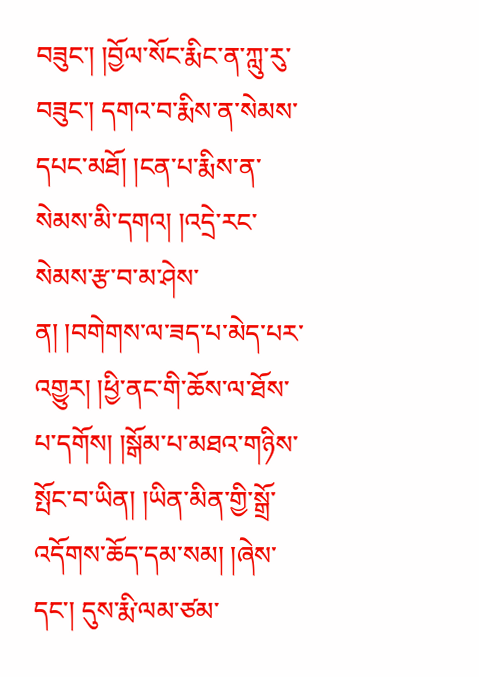བཟུང་། །བྱོལ་སོང་རྨིང་ན་ཀླུ་རུ་བཟུང་། དགའ་བ་རྨིས་ན་སེམས་དཔང་མཐོ། །ངན་པ་རྨིས་ན་སེམས་མི་དགའ། །འདྲེ་རང་སེམས་རྩ་བ་མ་ཤེས་ན། །བགེགས་ལ་ཟད་པ་མེད་པར་འགྱུར། །ཕྱི་ནང་གི་ཆོས་ལ་ཐོས་པ་དགོས། །སྒོམ་པ་མཐའ་གཉིས་སྤོང་བ་ཡིན། །ཡིན་མིན་གྱི་སྒྲོ་འདོགས་ཆོད་དམ་སམ། །ཞེས་དང་། དུས་རྨི་ལམ་ཙམ་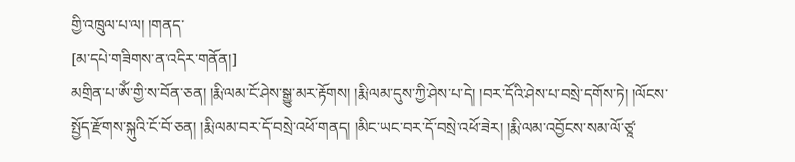གྱི་འཁྲུལ་པ་ལ། །གནད་
[མ་དཔེ་གཟིགས་ན་འདིར་གནོན།]
མགྲིན་པ་ༀ་གྱི་ས་བོན་ཅན། །རྨི་ལམ་ངོ་ཤེས་སྒྱུ་མར་རྟོགས། །རྨི་ལམ་དུས་ཀྱི་ཤེས་པ་དེ། །བར་དོའི་ཤེས་པ་བསྲེ་དགོས་ཏེ། །ལོངས་སྤྱོད་རྫོགས་སྐུའི་ངོ་བོ་ཅན། །རྨི་ལམ་བར་དོ་བསྲེ་འཕོ་གནད། །མིང་ཡང་བར་དོ་བསྲེ་འཕོ་ཟེར། །རྨི་ལམ་འབྱོངས་སམ་ལོ་ཙཱ་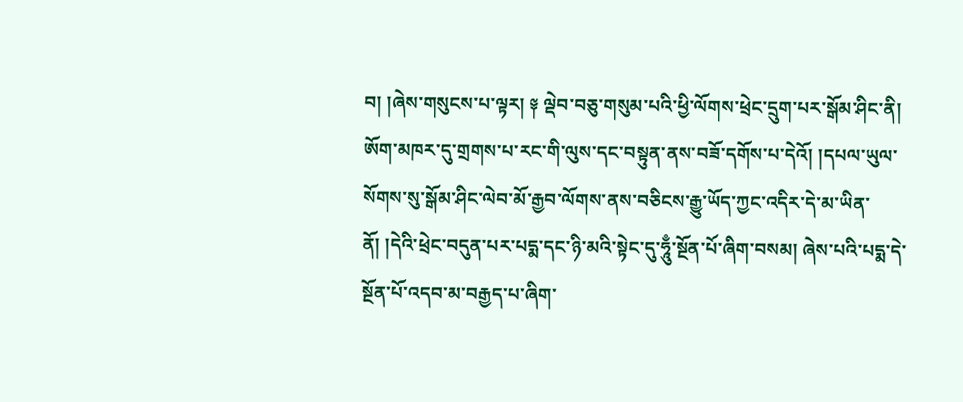བ། །ཞེས་གསུངས་པ་ལྟར། ༈ ལྡེབ་བཅུ་གསུམ་པའི་ཕྱི་ལོགས་ཕྲེང་དྲུག་པར་སྒོམ་ཤིང་ནི། ཨོག་མཁར་དུ་གྲགས་པ་རང་གི་ལུས་དང་བསྟུན་ནས་བཟོ་དགོས་པ་དེའོ། །དཔལ་ཡུལ་སོགས་སུ་སྒོམ་ཤིང་ལེབ་མོ་རྒྱབ་ལོགས་ནས་བཅིངས་རྒྱུ་ཡོད་ཀྱང་འདིར་དེ་མ་ཡིན་ནོ། །དེའི་ཕྲེང་བདུན་པར་པདྨ་དང་ཉི་མའི་སྟེང་དུ་ཧཱུྃ་སྔོན་པོ་ཞིག་བསམ། ཞེས་པའི་པདྨ་དེ་སྔོན་པོ་འདབ་མ་བརྒྱད་པ་ཞིག་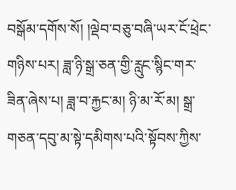བསྒོམ་དགོས་སོ། །ལྡེབ་བཅུ་བཞི་ཡར་ངོ་ཕྲེང་གཉིས་པར། ཟླ་ཉི་སྒྲ་ཅན་གྱི་རླུང་སྙིང་གར་ཟིན་ཞེས་པ། ཟླ་བ་རྐྱང་མ། ཉི་མ་རོ་མ། སྒྲ་གཅན་དབུ་མ་སྟེ་དམིགས་པའི་སྟོབས་ཀྱིས་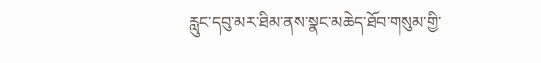རླུང་དབུ་མར་ཐིམ་ནས་སྣང་མཆེད་ཐོབ་གསུམ་གྱི་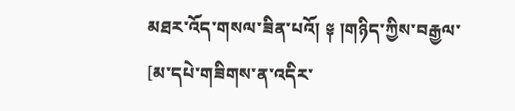མཐར་འོད་གསལ་ཟིན་པའོ། ༈ །གཉིད་ཀྱིས་བརྒྱལ་
[མ་དཔེ་གཟིགས་ན་འདིར་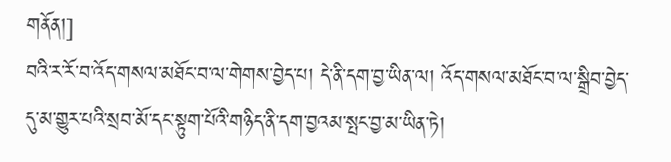གནོན།]
བའི་ར་རོ་བ་འོད་གསལ་མཐོང་བ་ལ་གེགས་བྱེད་པ། དེ་ནི་དག་བྱ་ཡིན་ལ། འོད་གསལ་མཐོང་བ་ལ་སྒྲིབ་བྱེད་དུ་མ་གྱུར་པའི་སྲབ་མོ་དང་སྟུག་པོའི་གཉིད་ནི་དག་བྱའམ་སྤང་བྱ་མ་ཡིན་ཏེ།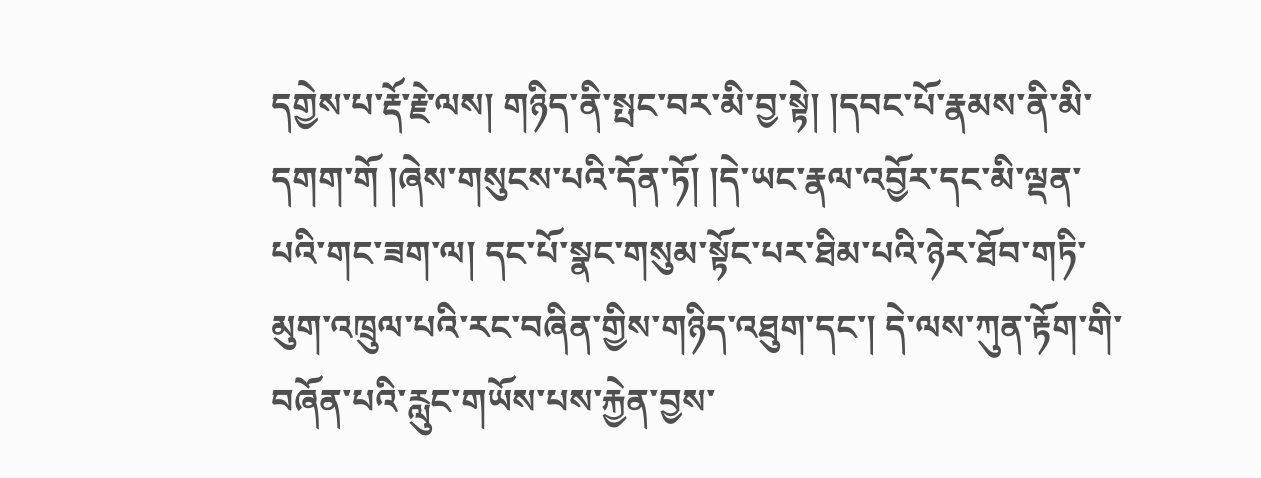དགྱེས་པ་རྡོ་རྗེ་ལས། གཉིད་ནི་སྤང་བར་མི་བྱ་སྟེ། །དབང་པོ་རྣམས་ནི་མི་དགག་གོ །ཞེས་གསུངས་པའི་དོན་ཏོ། །དེ་ཡང་རྣལ་འབྱོར་དང་མི་ལྡན་པའི་གང་ཟག་ལ། དང་པོ་སྣང་གསུམ་སྟོང་པར་ཐིམ་པའི་ཉེར་ཐོབ་གཏི་མུག་འཁྲུལ་པའི་རང་བཞིན་གྱིས་གཉིད་འཐུག་དང་། དེ་ལས་ཀུན་རྟོག་གི་བཞོན་པའི་རླུང་གཡོས་པས་རྐྱེན་བྱས་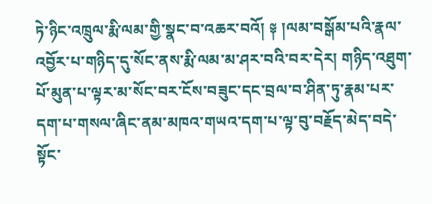ཏེ་ཉིང་འཁྲུལ་རྨི་ལམ་གྱི་སྣང་བ་འཆར་བའོ། ༈ །ལམ་བསྒོམ་པའི་རྣལ་འབྱོར་པ་གཉིད་དུ་སོང་ནས་རྨི་ལམ་མ་ཤར་བའི་བར་དེར། གཉིད་འཐུག་པོ་མུན་པ་ལྟར་མ་སོང་བར་ངོས་བཟུང་དང་བྲལ་བ་ཤིན་ཏུ་རྣམ་པར་དག་པ་གསལ་ཞིང་ནམ་མཁའ་གཡའ་དག་པ་ལྟ་བུ་བརྗོད་མེད་བདེ་སྟོང་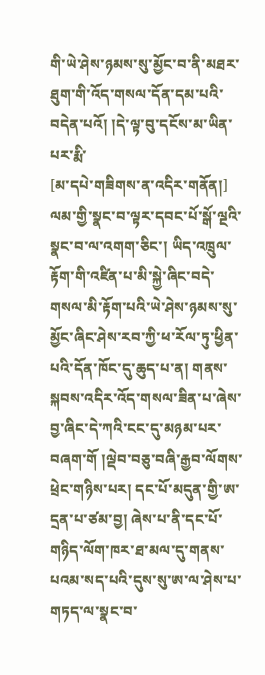གི་ཡེ་ཤེས་ཉམས་སུ་མྱོང་བ་ནི་མཐར་ཐུག་གི་འོད་གསལ་དོན་དམ་པའི་བདེན་པའོ། །དེ་ལྟ་བུ་དངོས་མ་ཡིན་པར་རྨི་
[མ་དཔེ་གཟིགས་ན་འདིར་གནོན།]
ལམ་གྱི་སྣང་བ་ལྟར་དབང་པོ་སྒོ་ལྔའི་སྣང་བ་ལ་འགག་ཅིང་། ཡིད་འཁྲུལ་རྟོག་གི་འཛིན་པ་མི་སྐྱེ་ཞིང་བདེ་གསལ་མི་རྟོག་པའི་ཡེ་ཤེས་ཉམས་སུ་མྱོང་ཞིང་ཤེས་རབ་ཀྱི་ཕ་རོལ་ཏུ་ཕྱིན་པའི་དོན་ཁོང་དུ་ཆུད་པ་ན། གནས་སྐབས་འདིར་འོད་གསལ་ཟིན་པ་ཞེས་བྱ་ཞིང་དེ་ཀའི་ངང་དུ་མཉམ་པར་བཞག་གོ །ལྡེབ་བཅུ་བཞི་རྒྱབ་ལོགས་ཕྲེང་གཉིས་པར། དང་པོ་མདུན་གྱི་ཨ་དྲན་པ་ཙམ་བྱ། ཞེས་པ་ནི་དང་པོ་གཉིད་ལོག་ཁར་ཐ་མལ་དུ་གནས་པའམ་སད་པའི་དུས་སུ་ཨ་ལ་ཤེས་པ་གཏད་ལ་སྣང་བ་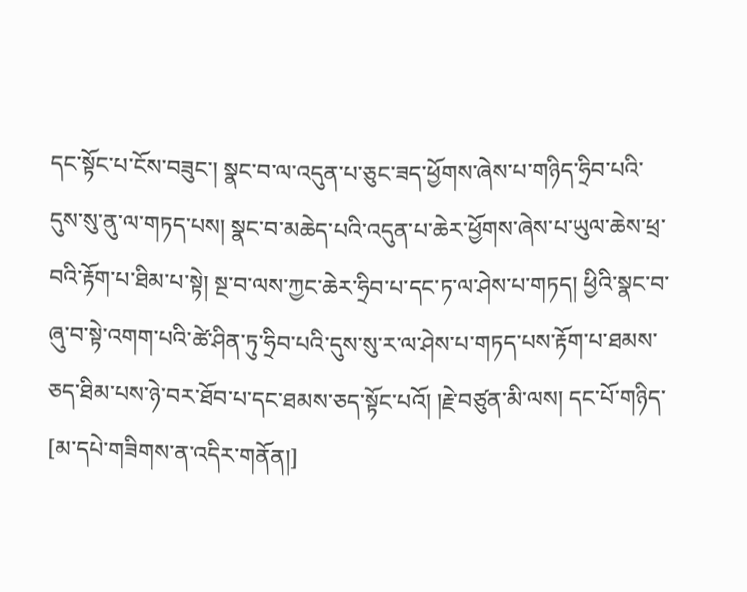དང་སྟོང་པ་ངོས་བཟུང་། སྣང་བ་ལ་འདུན་པ་ཅུང་ཟད་ཕྱོགས་ཞེས་པ་གཉིད་ཧྲིབ་པའི་དུས་སུ་ནུ་ལ་གཏད་པས། སྣང་བ་མཆེད་པའི་འདུན་པ་ཆེར་ཕྱོགས་ཞེས་པ་ཡུལ་ཆེས་ཕྲ་བའི་རྟོག་པ་ཐིམ་པ་སྟེ། སྔ་བ་ལས་ཀྱང་ཆེར་ཧྲིབ་པ་དང་ཏ་ལ་ཤེས་པ་གཏད། ཕྱིའི་སྣང་བ་ཞུ་བ་སྟེ་འགག་པའི་ཚེ་ཤིན་ཏུ་ཧྲིབ་པའི་དུས་སུ་ར་ལ་ཤེས་པ་གཏད་པས་རྟོག་པ་ཐམས་ཅད་ཐིམ་པས་ཉེ་བར་ཐོབ་པ་དང་ཐམས་ཅད་སྟོང་པའོ། །རྗེ་བཙུན་མི་ལས། དང་པོ་གཉིད་
[མ་དཔེ་གཟིགས་ན་འདིར་གནོན།]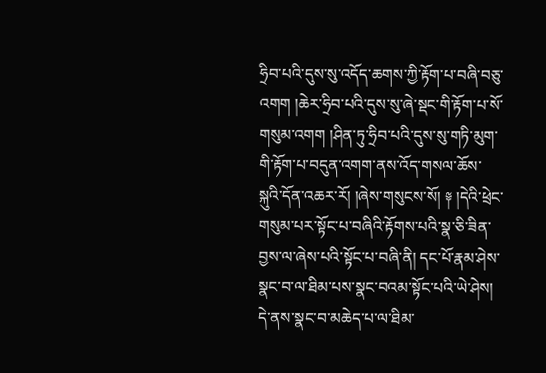ཧྲིབ་པའི་དུས་སུ་འདོད་ཆགས་ཀྱི་རྟོག་པ་བཞི་བཅུ་འགག །ཆེར་ཧྲིབ་པའི་དུས་སུ་ཞེ་སྡང་གི་རྟོག་པ་སོ་གསུམ་འགག །ཤིན་ཏུ་ཧྲིབ་པའི་དུས་སུ་གཏི་མུག་གི་རྟོག་པ་བདུན་འགག་ནས་འོད་གསལ་ཆོས་སྐུའི་དོན་འཆར་རོ། །ཞེས་གསུངས་སོ། ༈ །དེའི་ཕྲེང་གསུམ་པར་སྟོང་པ་བཞིའི་རྟོགས་པའི་སྣ་ཅི་ཟིན་བྱས་ལ་ཞེས་པའི་སྟོང་པ་བཞི་ནི། དང་པོ་རྣམ་ཤེས་སྣང་བ་ལ་ཐིམ་པས་སྣང་བའམ་སྟོང་པའི་ཡེ་ཤེས། དེ་ནས་སྣང་བ་མཆེད་པ་ལ་ཐིམ་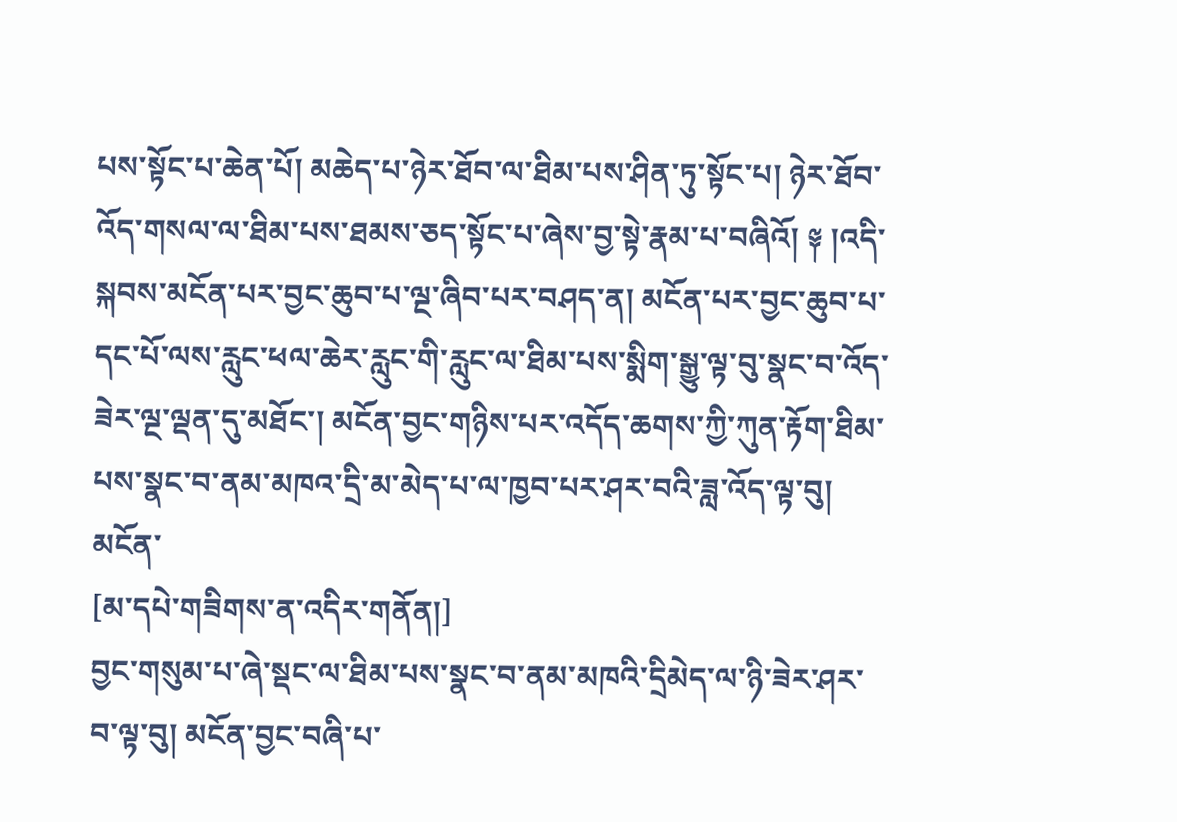པས་སྟོང་པ་ཆེན་པོ། མཆེད་པ་ཉེར་ཐོབ་ལ་ཐིམ་པས་ཤིན་ཏུ་སྟོང་པ། ཉེར་ཐོབ་འོད་གསལ་ལ་ཐིམ་པས་ཐམས་ཅད་སྟོང་པ་ཞེས་བྱ་སྟེ་རྣམ་པ་བཞིའོ། ༈ །འདི་སྐབས་མངོན་པར་བྱང་ཆུབ་པ་ལྔ་ཞིབ་པར་བཤད་ན། མངོན་པར་བྱང་ཆུབ་པ་དང་པོ་ལས་རླུང་ཕལ་ཆེར་རླུང་གི་རླུང་ལ་ཐིམ་པས་སྨིག་སྒྱུ་ལྟ་བུ་སྣང་བ་འོད་ཟེར་ལྔ་ལྡན་དུ་མཐོང་། མངོན་བྱང་གཉིས་པར་འདོད་ཆགས་ཀྱི་ཀུན་རྟོག་ཐིམ་པས་སྣང་བ་ནམ་མཁའ་དྲི་མ་མེད་པ་ལ་ཁྱབ་པར་ཤར་བའི་ཟླ་འོད་ལྟ་བུ། མངོན་
[མ་དཔེ་གཟིགས་ན་འདིར་གནོན།]
བྱང་གསུམ་པ་ཞེ་སྡང་ལ་ཐིམ་པས་སྣང་བ་ནམ་མཁའི་དྲིམེད་ལ་ཉི་ཟེར་ཤར་བ་ལྟ་བུ། མངོན་བྱང་བཞི་པ་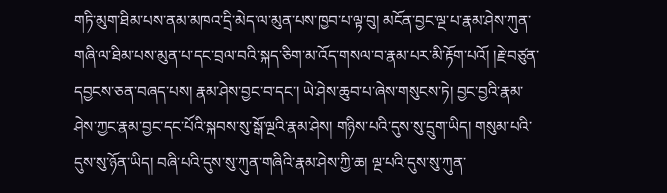གཏི་མུག་ཐིམ་པས་ནམ་མཁའ་དྲི་མེད་ལ་མུན་པས་ཁྱབ་པ་ལྟ་བུ། མངོན་བྱང་ལྔ་པ་རྣམ་ཤེས་ཀུན་གཞི་ལ་ཐིམ་པས་མུན་པ་དང་བྲལ་བའི་སྐད་ཅིག་མ་འོད་གསལ་བ་རྣམ་པར་མི་རྟོག་པའོ། །རྗེ་བཙུན་དབྱངས་ཅན་བཞད་པས། རྣམ་ཤེས་བྱང་བ་དང་། ཡེ་ཤེས་ཆུབ་པ་ཞེས་གསུངས་ཏེ། བྱང་བྱའི་རྣམ་ཤེས་ཀྱང་རྣམ་བྱང་དང་པོའི་སྐབས་སུ་སྒོ་ལྔའི་རྣམ་ཤེས། གཉིས་པའི་དུས་སུ་དྲུག་ཡིད། གསུམ་པའི་དུས་སུ་ཉོན་ཡིད། བཞི་པའི་དུས་སུ་ཀུན་གཞིའི་རྣམ་ཤེས་ཀྱི་ཆ། ལྔ་པའི་དུས་སུ་ཀུན་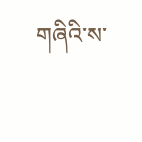གཞིའི་ས་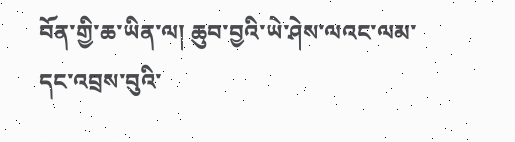བོན་གྱི་ཆ་ཡིན་ལ། ཆུབ་བྱའི་ཡེ་ཤེས་ལའང་ལམ་དང་འབྲས་བུའི་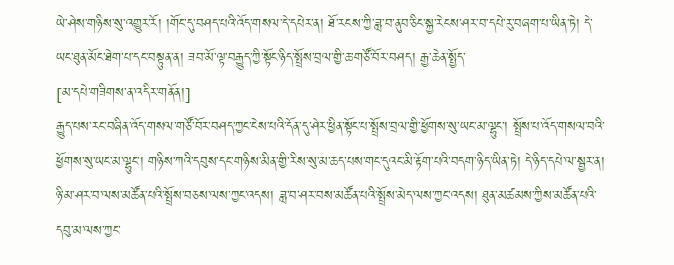ཡེ་ཤེས་གཉིས་སུ་འགྱུར་རོ། །གོང་དུ་བཤད་པའི་འོད་གསལ་དེ་དཔེར་ན། ཐོ་རངས་ཀྱི་ཟླ་བ་ནུབ་ཅིང་སྐྱ་རེངས་ཤར་བ་དཔེ་རུ་བཞག་པ་ཡིན་ཏེ། དེ་ཡང་ཐུན་མོང་ཐེག་པ་དང་བསྟུན་ན། ཟབ་མོ་ལྟ་བརྒྱུད་ཀྱི་སྟོང་ཉིད་སྤྲོས་བྲལ་གྱི་ཆ་གཙོ་བོར་བཤད། རྒྱ་ཆེན་སྤྱོད་
[མ་དཔེ་གཟིགས་ན་འདིར་གནོན།]
རྒྱུད་པས་རང་བཞིན་འོད་གསལ་གཙོ་བོར་བཤད་ཀྱང་ངེས་པའི་དོན་དུ་ཤེར་ཕྱིན་སྟོང་པ་སྤྲོས་བྲལ་གྱི་ཕྱོགས་སུ་ཡང་མ་ལྷུང་། སྤྲོས་པ་འོད་གསལ་བའི་ཕྱོགས་སུ་ཡང་མ་ལྷུང་། གཉིས་ཀའི་དབུས་དང་གཉིས་མིན་གྱི་རིས་སུ་མ་ཆད་པས་གང་དུའང་མི་རྟོག་པའི་བདག་ཉིད་ཡིན་ཏེ། དེ་ཉིད་དཔེ་ལ་སྦྱར་ན། ཉི་མ་ཤར་བ་ལས་མཚོན་པའི་སྤྲོས་བཅས་ལས་ཀྱང་འདས། ཟླ་བ་ཤར་བས་མཚོན་པའི་སྤྲོས་མེད་ལས་ཀྱང་འདས། ཐུན་མཚམས་ཀྱིས་མཚོན་པའི་དབུ་མ་ལས་ཀྱང་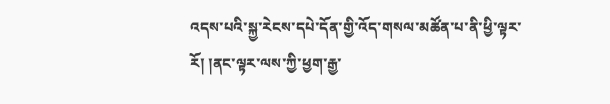འདས་པའི་སྐྱ་རེངས་དཔེ་དོན་གྱི་འོད་གསལ་མཚོན་པ་ནི་ཕྱི་ལྟར་རོ། །ནང་ལྟར་ལས་ཀྱི་ཕྱག་རྒྱ་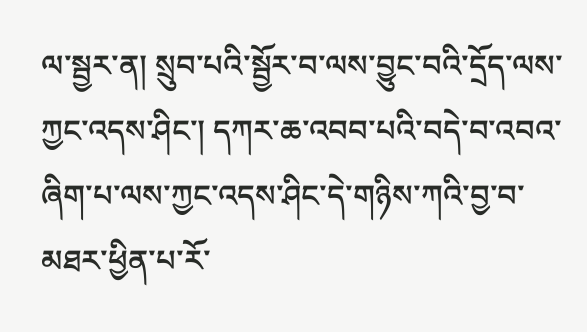ལ་སྦྱར་ན། སྲུབ་པའི་སྦྱོར་བ་ལས་བྱུང་བའི་དྲོད་ལས་ཀྱང་འདས་ཤིང་། དཀར་ཆ་འབབ་པའི་བདེ་བ་འབའ་ཞིག་པ་ལས་ཀྱང་འདས་ཤིང་དེ་གཉིས་ཀའི་བྱ་བ་མཐར་ཕྱིན་པ་རོ་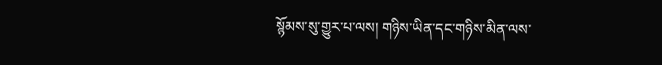སྙོམས་སུ་གྱུར་པ་ལས། གཉིས་ཡིན་དང་གཉིས་མིན་ལས་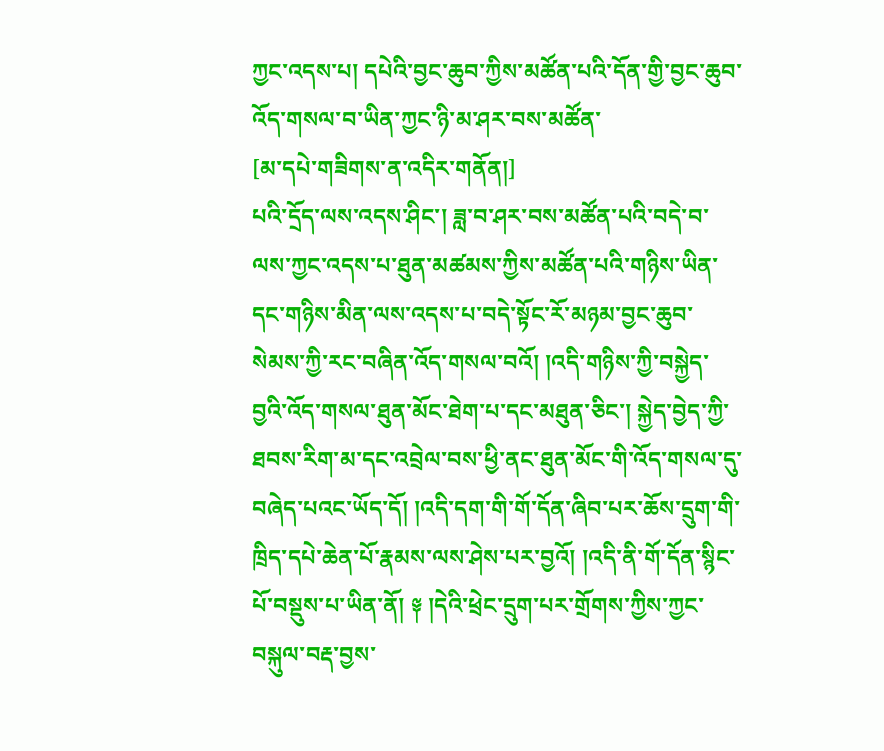ཀྱང་འདས་པ། དཔེའི་བྱང་ཆུབ་ཀྱིས་མཚོན་པའི་དོན་གྱི་བྱང་ཆུབ་འོད་གསལ་བ་ཡིན་ཀྱང་ཉི་མ་ཤར་བས་མཚོན་
[མ་དཔེ་གཟིགས་ན་འདིར་གནོན།]
པའི་དྲོད་ལས་འདས་ཤིང་། ཟླ་བ་ཤར་བས་མཚོན་པའི་བདེ་བ་ལས་ཀྱང་འདས་པ་ཐུན་མཚམས་ཀྱིས་མཚོན་པའི་གཉིས་ཡིན་དང་གཉིས་མིན་ལས་འདས་པ་བདེ་སྟོང་རོ་མཉམ་བྱང་ཆུབ་སེམས་ཀྱི་རང་བཞིན་འོད་གསལ་བའོ། །འདི་གཉིས་ཀྱི་བསྐྱེད་བྱའི་འོད་གསལ་ཐུན་མོང་ཐེག་པ་དང་མཐུན་ཅིང་། སྐྱེད་བྱེད་ཀྱི་ཐབས་རིག་མ་དང་འབྲེལ་བས་ཕྱི་ནང་ཐུན་མོང་གི་འོད་གསལ་དུ་བཞེད་པའང་ཡོད་དོ། །འདི་དག་གི་གོ་དོན་ཞིབ་པར་ཆོས་དྲུག་གི་ཁྲིད་དཔེ་ཆེན་པོ་རྣམས་ལས་ཤེས་པར་བྱའོ། །འདི་ནི་གོ་དོན་སྙིང་པོ་བསྡུས་པ་ཡིན་ནོ། ༈ །དེའི་ཕྲེང་དྲུག་པར་གྲོགས་ཀྱིས་ཀྱང་བསྐུལ་བརྡ་བྱས་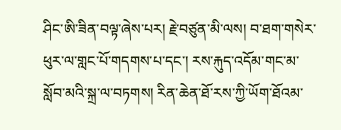ཤིང་ཨི་ཟིན་བལྟ་ཞེས་པར། རྗེ་བཙུན་མི་ལས། བ་ཐག་གསེར་ཕུར་ལ་གླང་པོ་གདགས་པ་དང་། རས་རྐུད་འདོམ་གང་མ་སློབ་མའི་སྐྲ་ལ་བཏགས། རིན་ཆེན་ཐོ་རས་ཀྱི་ཡོག་ཐོའམ་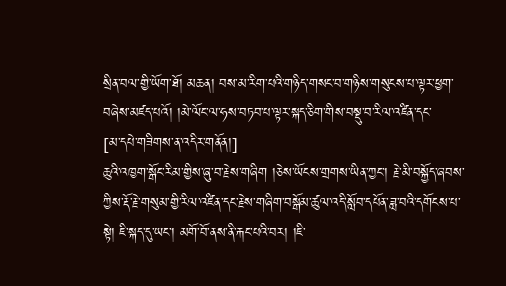སྲིན་བལ་གྱི་ཡོག་ཐོ། མཆན། བས་མ་རིག་པའི་གཉིད་གསང་བ་གཉིས་གསུངས་པ་ལྟར་ཕྱག་བཞེས་མཛད་པའོ། །མེ་ལོང་ལ་ཧས་བཏབ་པ་ལྟར་སྐད་ཅིག་གིས་བསྡུ་བ་རིལ་འཛིན་དང་
[མ་དཔེ་གཟིགས་ན་འདིར་གནོན།]
ཆུའི་འཁྱག་སྒོང་རིམ་གྱིས་ཞུ་བ་རྗེས་གཞིག །ཅེས་ཡོངས་གྲགས་ཡིན་ཀྱང་། རྗེ་མི་བསྐྱོད་ཞབས་ཀྱིས་རྡོ་རྗེ་གསུམ་གྱི་རིལ་འཛིན་དང་རྗེས་གཞིག་བསྒོམ་ཚུལ་འདི་སློབ་དཔོན་ཟླ་བའི་དགོངས་པ་སྟེ། ཇི་སྐད་དུ་ཡང་། མགོ་བོ་ནས་ནི་རྐང་པའི་བར། །ཇི་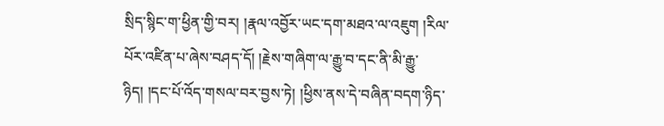སྲིད་སྙིང་ག་ཕྱིན་གྱི་བར། །རྣལ་འབྱོར་ཡང་དག་མཐའ་ལ་འཇུག །རིལ་པོར་འཛིན་པ་ཞེས་བཤད་དོ། །རྗེས་གཞིག་ལ་རྒྱུ་བ་དང་ནི་མི་རྒྱུ་ཉིད། །དང་པོ་འོད་གསལ་བར་བྱས་ཏེ། །ཕྱིས་ནས་དེ་བཞིན་བདག་ཉིད་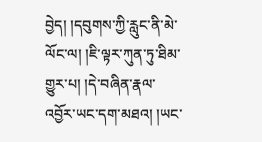བྱེད། །དབུགས་ཀྱི་རླུང་ནི་མེ་ལོང་ལ། །ཇི་ལྟར་ཀུན་ཏུ་ཐིམ་གྱུར་པ། །དེ་བཞིན་རྣལ་འབྱོར་ཡང་དག་མཐའ། །ཡང་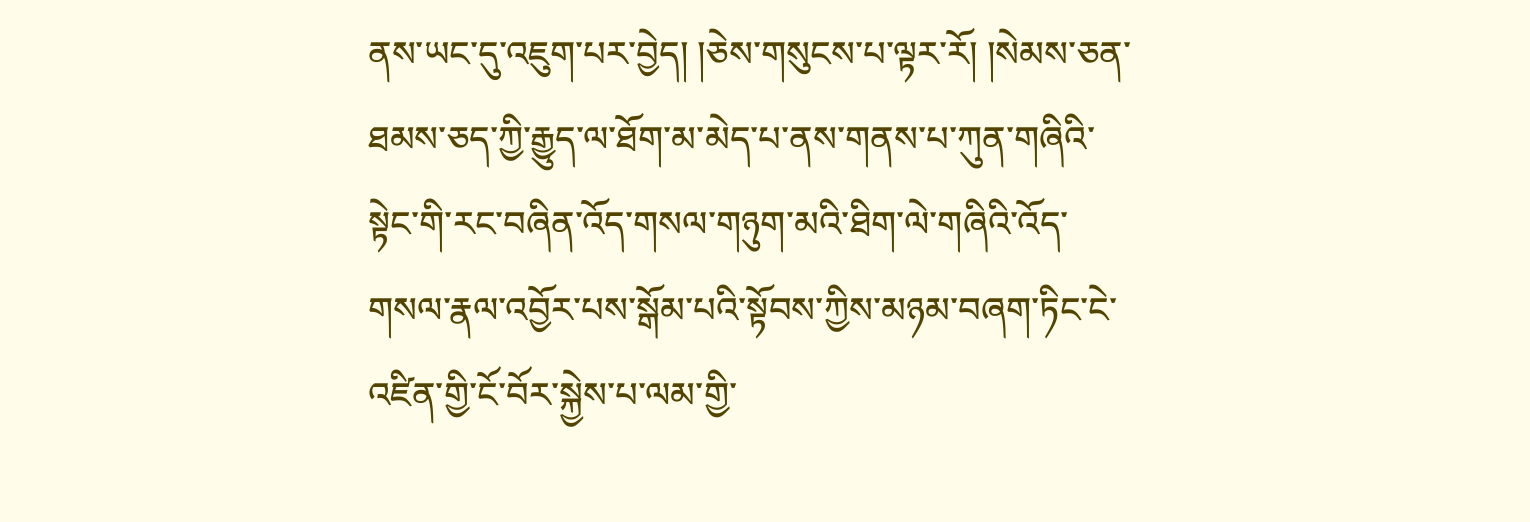ནས་ཡང་དུ་འཇུག་པར་བྱེད། །ཅེས་གསུངས་པ་ལྟར་རོ། །སེམས་ཅན་ཐམས་ཅད་ཀྱི་རྒྱུད་ལ་ཐོག་མ་མེད་པ་ནས་གནས་པ་ཀུན་གཞིའི་སྟེང་གི་རང་བཞིན་འོད་གསལ་གཉུག་མའི་ཐིག་ལེ་གཞིའི་འོད་གསལ་རྣལ་འབྱོར་པས་སྒོམ་པའི་སྟོབས་ཀྱིས་མཉམ་བཞག་ཏིང་ངེ་འཛིན་གྱི་ངོ་བོར་སྐྱེས་པ་ལམ་གྱི་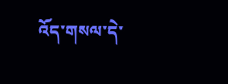འོད་གསལ་དེ་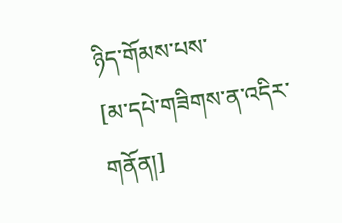ཉིད་གོམས་པས་
[མ་དཔེ་གཟིགས་ན་འདིར་གནོན།]